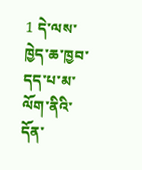1 དེ་ལས་ཁྱེད་ཆ་ཁྱབ་དད་པ་མ་ལོག་ནིའི་དོན་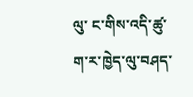ལུ་ ང་གིས་འདི་ཚུ་ག་ར་ཁྱེད་ལུ་བཤད་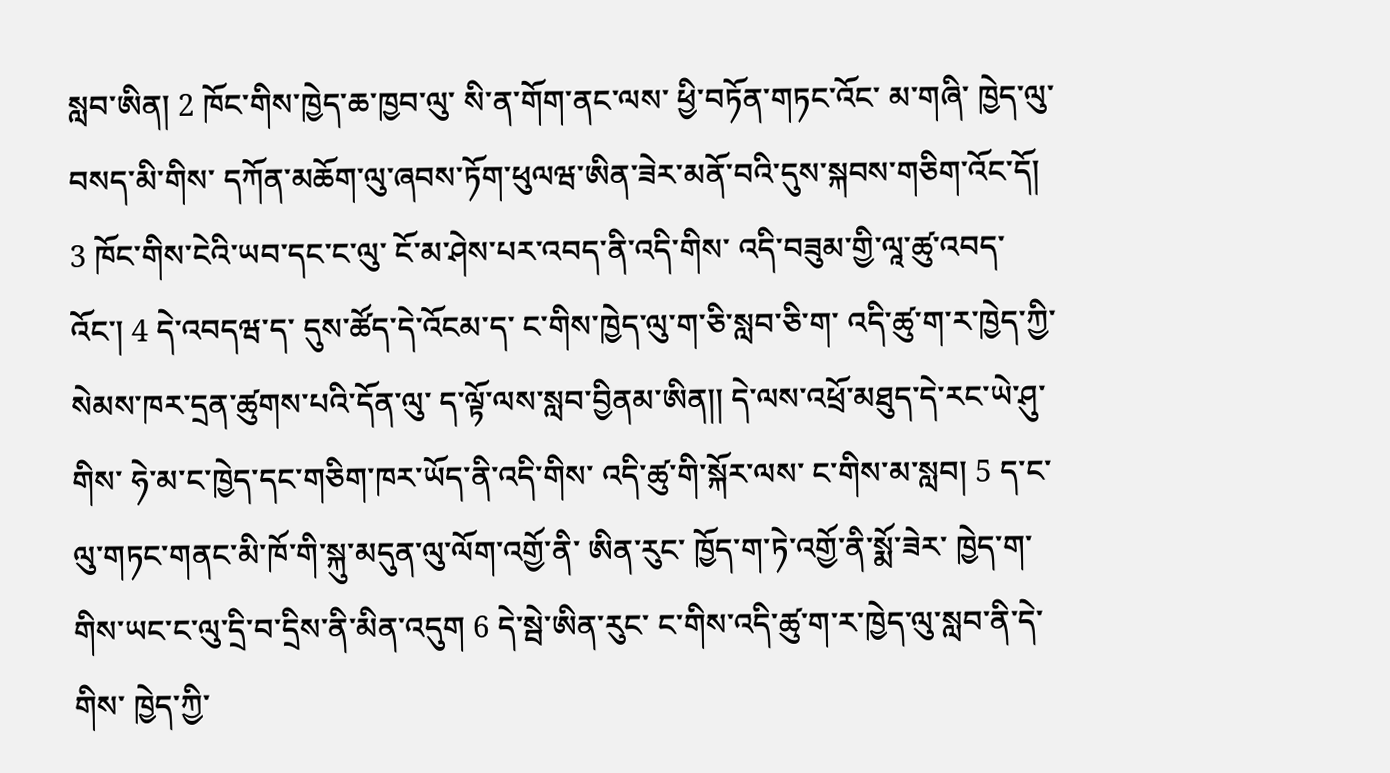སླབ་ཨིན། 2 ཁོང་གིས་ཁྱེད་ཆ་ཁྱབ་ལུ་ སི་ན་གོག་ནང་ལས་ ཕྱི་བཏོན་གཏང་འོང་ མ་གཞི་ ཁྱེད་ལུ་བསད་མི་གིས་ དཀོན་མཆོག་ལུ་ཞབས་ཏོག་ཕུལཝ་ཨིན་ཟེར་མནོ་བའི་དུས་སྐབས་གཅིག་འོང་དོ། 3 ཁོང་གིས་ངེའི་ཡབ་དང་ང་ལུ་ ངོ་མ་ཤེས་པར་འབད་ནི་འདི་གིས་ འདི་བཟུམ་གྱི་ལཱ་ཚུ་འབད་འོང་། 4 དེ་འབདཝ་ད་ དུས་ཚོད་དེ་འོངམ་ད་ ང་གིས་ཁྱེད་ལུ་ག་ཅི་སླབ་ཅི་ག་ འདི་ཚུ་ག་ར་ཁྱེད་ཀྱི་སེམས་ཁར་དྲན་ཚུགས་པའི་དོན་ལུ་ ད་ལྟོ་ལས་སླབ་བྱིནམ་ཨིན།། དེ་ལས་འཕྲོ་མཐུད་དེ་རང་ཡེ་ཤུ་གིས་ ཧེ་མ་ང་ཁྱེད་དང་གཅིག་ཁར་ཡོད་ནི་འདི་གིས་ འདི་ཚུ་གི་སྐོར་ལས་ ང་གིས་མ་སླབ། 5 ད་ང་ལུ་གཏང་གནང་མི་ཁོ་གི་སྐུ་མདུན་ལུ་ལོག་འགྱོ་ནི་ ཨིན་རུང་ ཁྱོད་ག་ཏེ་འགྱོ་ནི་སྨོ་ཟེར་ ཁྱེད་ག་གིས་ཡང་ང་ལུ་དྲི་བ་དྲིས་ནི་མིན་འདུག 6 དེ་སྦེ་ཨིན་རུང་ ང་གིས་འདི་ཚུ་ག་ར་ཁྱེད་ལུ་སླབ་ནི་དེ་གིས་ ཁྱེད་ཀྱི་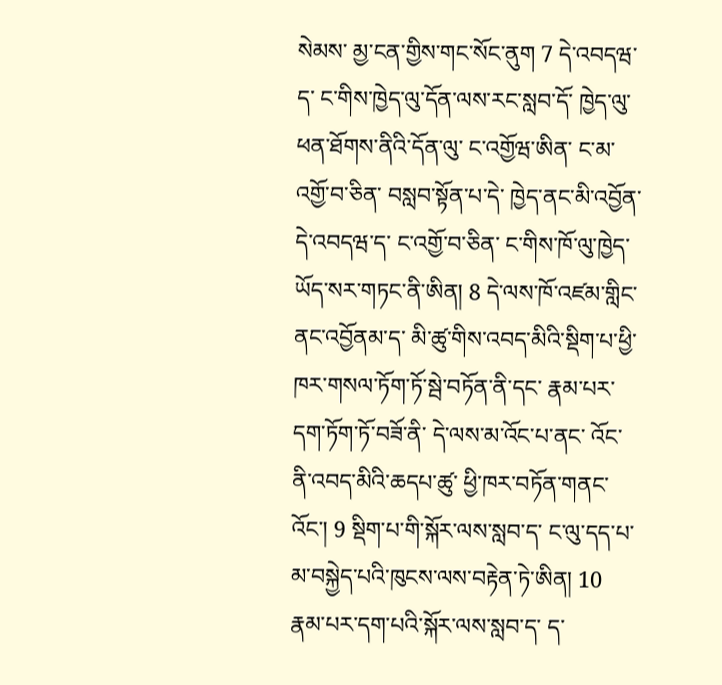སེམས་ མྱ་ངན་གྱིས་གང་སོང་ནུག 7 དེ་འབདཝ་ད་ ང་གིས་ཁྱེད་ལུ་དོན་ལས་རང་སླབ་དོ་ ཁྱེད་ལུ་ཕན་ཐོགས་ནིའི་དོན་ལུ་ ང་འགྱོཝ་ཨིན་ ང་མ་འགྱོ་བ་ཅིན་ བསླབ་སྟོན་པ་དེ་ ཁྱེད་ནང་མི་འབྱོན་ དེ་འབདཝ་ད་ ང་འགྱོ་བ་ཅིན་ ང་གིས་ཁོ་ལུ་ཁྱེད་ཡོད་སར་གཏང་ནི་ཨིན། 8 དེ་ལས་ཁོ་འཛམ་གླིང་ནང་འབྱོནམ་ད་ མི་ཚུ་གིས་འབད་མིའི་སྡིག་པ་ཕྱི་ཁར་གསལ་ཏོག་ཏོ་སྦེ་བཏོན་ནི་དང་ རྣམ་པར་དག་ཏོག་ཏོ་བཟོ་ནི་ དེ་ལས་མ་འོང་པ་ནང་ འོང་ནི་འབད་མིའི་ཆདཔ་ཚུ་ ཕྱི་ཁར་བཏོན་གནང་འོང་། 9 སྡིག་པ་གི་སྐོར་ལས་སླབ་ད་ ང་ལུ་དད་པ་མ་བསྐྱེད་པའི་ཁུངས་ལས་བརྟེན་ཏེ་ཨིན། 10 རྣམ་པར་དག་པའི་སྐོར་ལས་སླབ་ད་ ད་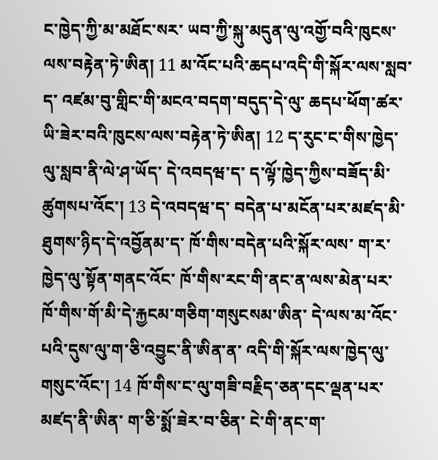ང་ཁྱེད་ཀྱི་མ་མཐོང་སར་ ཡབ་ཀྱི་སྐུ་མདུན་ལུ་འགྱོ་བའི་ཁུངས་ལས་བརྟེན་ཏེ་ཨིན། 11 མ་འོང་པའི་ཆདཔ་འདི་གི་སྐོར་ལས་སླབ་ད་ འཛམ་བུ་གླིང་གི་མངའ་བདག་བདུད་དེ་ལུ་ ཆདཔ་ཕོག་ཚར་ཡི་ཟེར་བའི་ཁུངས་ལས་བརྟེན་ཏེ་ཨིན། 12 ད་རུང་ང་གིས་ཁྱེད་ལུ་སླབ་ནི་ལེ་ཤ་ཡོད་ དེ་འབདཝ་ད་ ད་ལྟོ་ཁྱེད་ཀྱིས་བཟོད་མི་ཚུགསཔ་འོང་། 13 དེ་འབདཝ་ད་ བདེན་པ་མངོན་པར་མཛད་མི་ཐུགས་ཉིད་དེ་འབྱོནམ་ད་ ཁོ་གིས་བདེན་པའི་སྐོར་ལས་ ག་ར་ཁྱེད་ལུ་སྟོན་གནང་འོང་ ཁོ་གིས་རང་གི་ནང་ན་ལས་མེན་པར་ ཁོ་གིས་གོ་མི་དེ་རྐྱངམ་གཅིག་གསུངསམ་ཨིན་ དེ་ལས་མ་འོང་པའི་དུས་ལུ་ག་ཅི་འབྱུང་ནི་ཨིན་ན་ འདི་གི་སྐོར་ལས་ཁྱེད་ལུ་གསུང་འོང་། 14 ཁོ་གིས་ང་ལུ་གཟི་བརྗིད་ཅན་དང་ལྡན་པར་མཛད་ནི་ཨིན་ ག་ཅི་སྨོ་ཟེར་བ་ཅིན་ ངེ་གི་ནང་ག་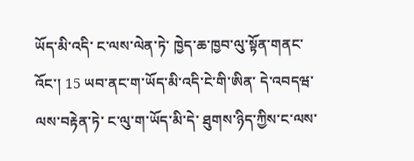ཡོད་མི་འདི་ ང་ལས་ལེན་ཏེ་ ཁྱེད་ཆ་ཁྱབ་ལུ་སྟོན་གནང་འོང་། 15 ཡབ་ནང་ག་ཡོད་མི་འདི་ངེ་གི་ཨིན་ དེ་འབདཝ་ལས་བརྟེན་ཏེ་ ང་ལུ་ག་ཡོད་མི་དེ་ ཐུགས་ཉིད་ཀྱིས་ང་ལས་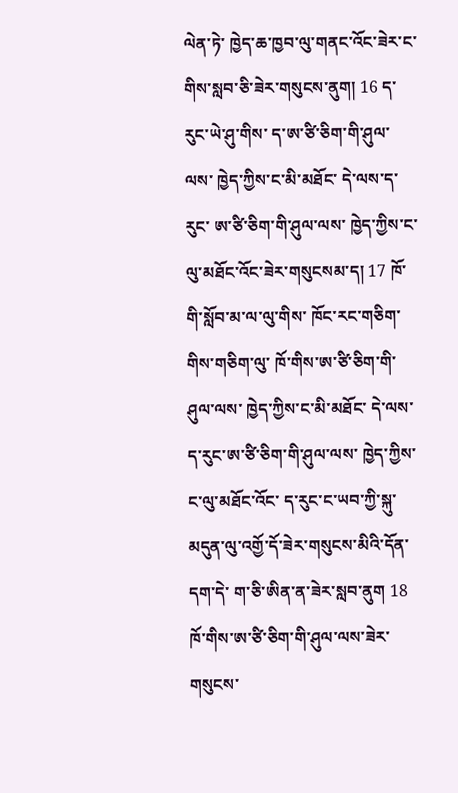ལེན་ཏེ་ ཁྱེད་ཆ་ཁྱབ་ལུ་གནང་འོང་ཟེར་ང་གིས་སླབ་ཅི་ཟེར་གསུངས་ནུག། 16 ད་རུང་ཡེ་ཤུ་གིས་ ད་ཨ་ཙི་ཅིག་གི་ཤུལ་ལས་ ཁྱེད་ཀྱིས་ང་མི་མཐོང་ དེ་ལས་ད་རུང་ ཨ་ཙི་ཅིག་གི་ཤུལ་ལས་ ཁྱེད་ཀྱིས་ང་ལུ་མཐོང་འོང་ཟེར་གསུངསམ་ད། 17 ཁོ་གི་སློབ་མ་ལ་ལུ་གིས་ ཁོང་རང་གཅིག་གིས་གཅིག་ལུ་ ཁོ་གིས་ཨ་ཙི་ཅིག་གི་ཤུལ་ལས་ ཁྱེད་ཀྱིས་ང་མི་མཐོང་ དེ་ལས་ད་རུང་ཨ་ཙི་ཅིག་གི་ཤུལ་ལས་ ཁྱེད་ཀྱིས་ང་ལུ་མཐོང་འོང་ ད་རུང་ང་ཡབ་ཀྱི་སྐུ་མདུན་ལུ་འགྱོ་དོ་ཟེར་གསུངས་མིའི་དོན་དག་དེ་ ག་ཅི་ཨིན་ན་ཟེར་སླབ་ནུག 18 ཁོ་གིས་ཨ་ཙི་ཅིག་གི་ཤུལ་ལས་ཟེར་ གསུངས་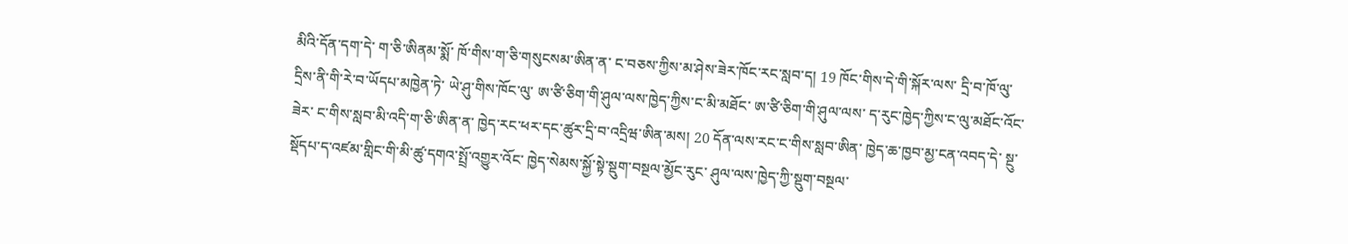མིའི་དོན་དག་དེ་ ག་ཅི་ཨིནམ་སྨོ་ ཁོ་གིས་ག་ཅི་གསུངསམ་ཨིན་ན་ ང་བཅས་ཀྱིས་མ་ཤེས་ཟེར་ཁོང་རང་སླབ་ད། 19 ཁོང་གིས་དེ་གི་སྐོར་ལས་ དྲི་བ་ཁོ་ལུ་དྲིས་ནི་གི་རེ་བ་ཡོདཔ་མཁྱེན་ཏེ་ ཡེ་ཤུ་གིས་ཁོང་ལུ་ ཨ་ཙི་ཅིག་གི་ཤུལ་ལས་ཁྱེད་ཀྱིས་ང་མི་མཐོང་ ཨ་ཙི་ཅིག་གི་ཤུལ་ལས་ ད་རུང་ཁྱེད་ཀྱིས་ང་ལུ་མཐོང་འོང་ཟེར་ ང་གིས་སླབ་མི་འདི་ག་ཅི་ཨིན་ན་ ཁྱེད་རང་ཕར་དང་ཚུར་དྲི་བ་འདྲིཝ་ཨིན་མས། 20 དོན་ལས་རང་ང་གིས་སླབ་ཨིན་ ཁྱེད་ཆ་ཁྱབ་མྱ་ངན་འབད་དེ་ སྔུ་སྡོདཔ་ད་འཛམ་གླིང་གི་མི་ཚུ་དགའ་སྤྲོ་འགྱུར་འོང་ ཁྱེད་སེམས་སྐྱོ་སྟེ་སྡུག་བསྔལ་མྱོང་རུང་ ཤུལ་ལས་ཁྱེད་ཀྱི་སྡུག་བསྔལ་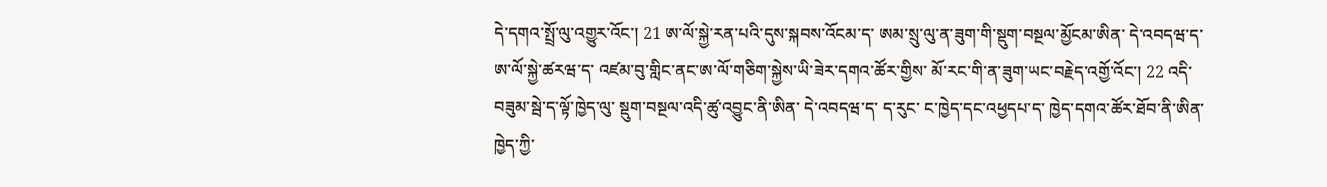དེ་དགའ་སྤྲོ་ལུ་འགྱུར་འོང་། 21 ཨ་ལོ་སྐྱེ་རན་པའི་དུས་སྐབས་འོངམ་ད་ ཨམ་སྲུ་ལུ་ན་ཟུག་གི་སྡུག་བསྔལ་མྱོངམ་ཨིན་ དེ་འབདཝ་ད་ ཨ་ལོ་སྐྱེ་ཚརཝ་ད་ འཛམ་བུ་གླིང་ནང་ཨ་ལོ་གཅིག་སྐྱེས་ཡི་ཟེར་དགའ་ཚོར་གྱིས་ མོ་རང་གི་ན་ཟུག་ཡང་བརྗེད་འགྱོ་འོང་། 22 འདི་བཟུམ་སྦེ་ད་ལྟོ་ཁྱེད་ལུ་ སྡུག་བསྔལ་འདི་ཚུ་འབྱུང་ནི་ཨིན་ དེ་འབདཝ་ད་ ད་རུང་ ང་ཁྱེད་དང་འཕྱདཔ་ད་ ཁྱེད་དགའ་ཚོར་ཐོབ་ནི་ཨིན་ ཁྱེད་ཀྱི་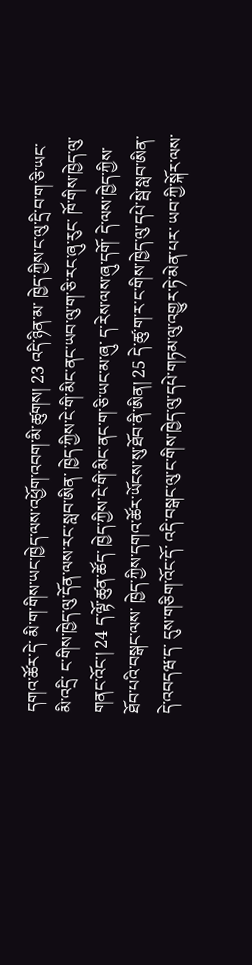དགའ་ཚོར་དེ་ མི་ག་གིས་ཡང་ཁྱེད་ལས་འཕྱོག་འབག་མི་ཚུགས། 23 འདི་ཉིན་མ་ ཁྱེད་ཀྱིས་ང་ལུ་དྲི་བ་ག་ཅི་ཡང་མི་འདྲི་ ང་གིས་ཁྱེད་ལུ་དོན་ལས་རང་སླབ་ཨིན་ ཁྱེད་ཀྱིས་ངེ་གི་མིང་ནང་ཡབ་ལུ་ག་ཅི་རང་ཞུ་རུང་ ཁོ་གིས་ཁྱེད་ལུ་གནང་འོང་། 24 ད་ལྟོ་ཚུན་ཚོད་ ཁྱེད་ཀྱིས་ངེ་གི་མིང་ནང་ག་ཅི་ཡང་མ་ཞུ་ ད་རེས་ལས་ཞུ་དགོ་ དེ་ལས་ཁྱེད་ཀྱིས་ཐོབ་པའི་བསྒང་ལས་ ཁྱེད་ཀྱིས་དགའ་ཚོར་ཡོངས་སུ་ཐོབ་ནི་ཨིན། 25 དེ་ཚུ་ག་ར་ང་གིས་ཁྱེད་ལུ་དཔེ་སྦེ་སླབ་ཨིན་ དེ་འབདཝ་ད་ དུས་གཅིག་འོང་དོ་ འདི་བསྒང་ལུ་ང་གིས་ཁྱེད་ལུ་དཔེ་གཏམ་ལུ་འགྱུར་ཏེ་མེན་པར་ ཡབ་ཀྱི་སྐོར་ལས་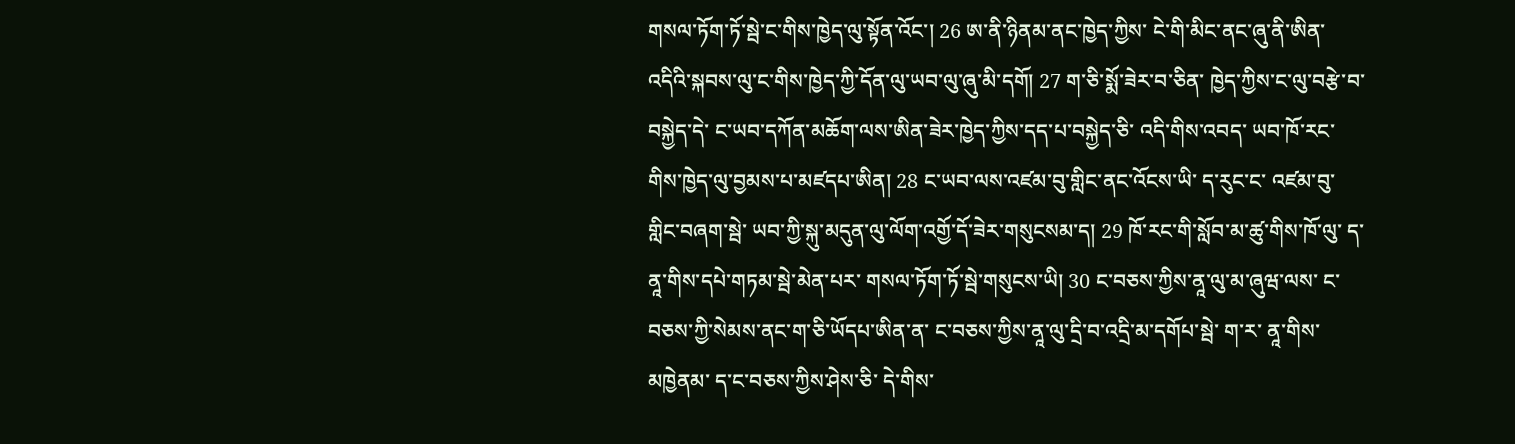གསལ་ཏོག་ཏོ་སྦེ་ང་གིས་ཁྱེད་ལུ་སྟོན་འོང་། 26 ཨ་ནི་ཉིནམ་ནང་ཁྱེད་ཀྱིས་ ངེ་གི་མིང་ནང་ཞུ་ནི་ཨིན་ འདིའི་སྐབས་ལུ་ང་གིས་ཁྱེད་ཀྱི་དོན་ལུ་ཡབ་ལུ་ཞུ་མི་དགོ། 27 ག་ཅི་སྨོ་ཟེར་བ་ཅིན་ ཁྱེད་ཀྱིས་ང་ལུ་བརྩེ་བ་བསྐྱེད་དེ་ ང་ཡབ་དཀོན་མཆོག་ལས་ཨིན་ཟེར་ཁྱེད་ཀྱིས་དད་པ་བསྐྱེད་ཅི་ འདི་གིས་འབད་ ཡབ་ཁོ་རང་གིས་ཁྱེད་ལུ་བྱམས་པ་མཛདཔ་ཨིན། 28 ང་ཡབ་ལས་འཛམ་བུ་གླིང་ནང་འོངས་ཡི་ ད་རུང་ང་ འཛམ་བུ་གླིང་བཞག་སྦེ་ ཡབ་ཀྱི་སྐུ་མདུན་ལུ་ལོག་འགྱོ་དོ་ཟེར་གསུངསམ་ད། 29 ཁོ་རང་གི་སློབ་མ་ཚུ་གིས་ཁོ་ལུ་ ད་ནཱ་གིས་དཔེ་གཏམ་སྦེ་མེན་པར་ གསལ་ཏོག་ཏོ་སྦེ་གསུངས་ཡི། 30 ང་བཅས་ཀྱིས་ནཱ་ལུ་མ་ཞུཝ་ལས་ ང་བཅས་ཀྱི་སེམས་ནང་ག་ཅི་ཡོདཔ་ཨིན་ན་ ང་བཅས་ཀྱིས་ནཱ་ལུ་དྲི་བ་འདྲི་མ་དགོཔ་སྦེ་ ག་ར་ ནཱ་གིས་མཁྱེནམ་ ད་ང་བཅས་ཀྱིས་ཤེས་ཅི་ དེ་གིས་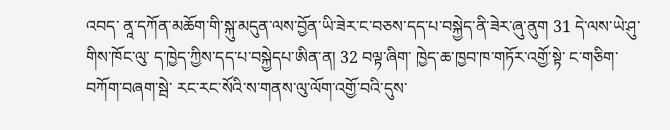འབད་ ནཱ་དཀོན་མཆོག་གི་སྐུ་མདུན་ལས་བྱོན་ཡི་ཟེར་ང་བཅས་དད་པ་བསྐྱེད་ནི་ཟེར་ཞུ་ནུག 31 དེ་ལས་ཡེ་ཤུ་གིས་ཁོང་ལུ་ ད་ཁྱེད་ཀྱིས་དད་པ་བསྐྱེདཔ་ཨིན་ན། 32 བལྟ་ཞིག་ ཁྱེད་ཆ་ཁྱབ་ཁ་གཏོར་འགྱོ་སྟེ་ ང་གཅིག་བཀོག་བཞག་སྦེ་ རང་རང་སོའི་ས་གནས་ལུ་ལོག་འགྱོ་བའི་དུས་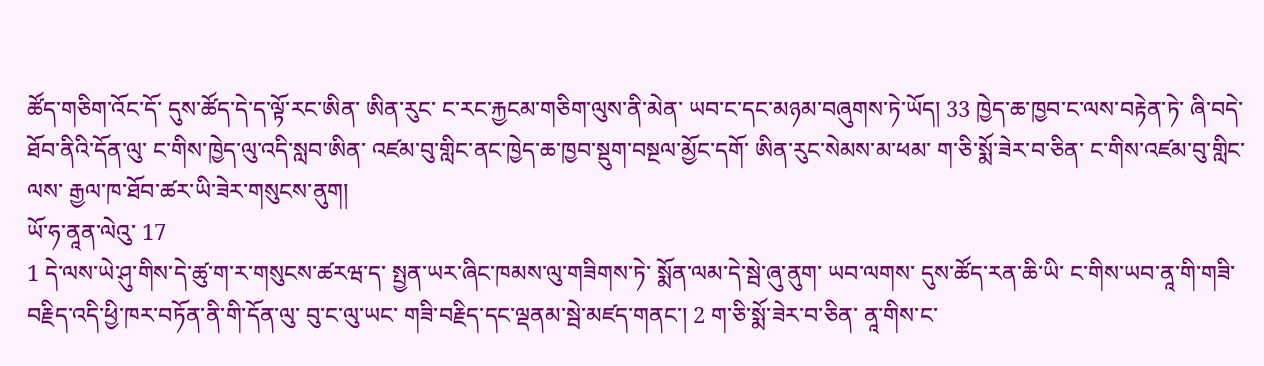ཚོད་གཅིག་འོང་དོ་ དུས་ཚོད་དེ་ད་ལྟོ་རང་ཨིན་ ཨིན་རུང་ ང་རང་རྐྱངམ་གཅིག་ལུས་ནི་མེན་ ཡབ་ང་དང་མཉམ་བཞུགས་ཏེ་ཡོད། 33 ཁྱེད་ཆ་ཁྱབ་ང་ལས་བརྟེན་ཏེ་ ཞི་བདེ་ཐོབ་ནིའི་དོན་ལུ་ ང་གིས་ཁྱེད་ལུ་འདི་སླབ་ཨིན་ འཛམ་བུ་གླིང་ནང་ཁྱེད་ཆ་ཁྱབ་སྡུག་བསྔལ་མྱོང་དགོ་ ཨིན་རུང་སེམས་མ་ཕམ་ ག་ཅི་སྨོ་ཟེར་བ་ཅིན་ ང་གིས་འཛམ་བུ་གླིང་ལས་ རྒྱལ་ཁ་ཐོབ་ཚར་ཡི་ཟེར་གསུངས་ནུག།
ཡོ་ཧ་ནཱན་ལེའུ་ 17
1 དེ་ལས་ཡེ་ཤུ་གིས་དེ་ཚུ་ག་ར་གསུངས་ཚརཝ་ད་ སྤྱན་ཡར་ཞིང་ཁམས་ལུ་གཟིགས་ཏེ་ སྨོན་ལམ་དེ་སྦེ་ཞུ་ནུག་ ཡབ་ལགས་ དུས་ཚོད་རན་ཆི་ཡི་ ང་གིས་ཡབ་ནཱ་གི་གཟི་བརྗིད་འདི་ཕྱི་ཁར་བཏོན་ནི་གི་དོན་ལུ་ བུ་ང་ལུ་ཡང་ གཟི་བརྗིད་དང་ལྡནམ་སྦེ་མཛད་གནང་། 2 ག་ཅི་སྨོ་ཟེར་བ་ཅིན་ ནཱ་གིས་ང་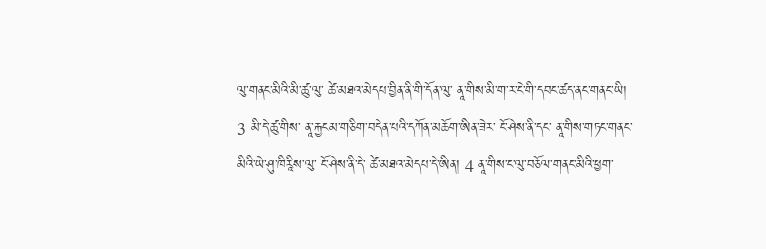ལུ་གནང་མིའི་མི་ཚུ་ལུ་ ཚེ་མཐའ་མེདཔ་བྱིན་ནི་གི་དོན་ལུ་ ནཱ་གིས་མི་ག་ར་ངེ་གི་དབང་ཚད་ནང་གནང་ཡི། 3 མི་དེ་ཚུ་གིས་ ནཱ་རྐྱངམ་གཅིག་བདེན་པའི་དཀོན་མཆོག་ཨིན་ཟེར་ ངོ་ཤེས་ནི་དང་ ནཱ་གིས་གཏང་གནང་མིའི་ཡེ་ཤུ་ཁིརཱིས་ལུ་ ངོ་ཤེས་ནི་དེ་ ཚེ་མཐའ་མེདཔ་དེ་ཨིན། 4 ནཱ་གིས་ང་ལུ་བཅོལ་གནང་མིའི་ཕྱག་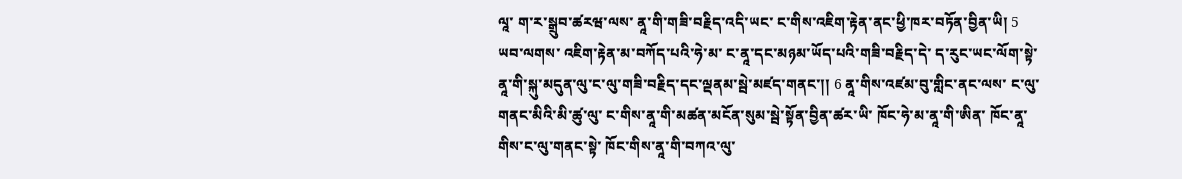ལཱ་ ག་ར་སྒྲུབ་ཚརཝ་ལས་ ནཱ་གི་གཟི་བརྗིད་འདི་ཡང་ ང་གིས་འཇིག་རྟེན་ནང་ཕྱི་ཁར་བཏོན་བྱིན་ཡི། 5 ཡབ་ལགས་ འཇིག་རྟེན་མ་བཀོད་པའི་ཧེ་མ་ ང་ནཱ་དང་མཉམ་ཡོད་པའི་གཟི་བརྗིད་དེ་ ད་རུང་ཡང་ལོག་སྟེ་ ནཱ་གི་སྐུ་མདུན་ལུ་ང་ལུ་གཟི་བརྗིད་དང་ལྡནམ་སྦེ་མཛད་གནང་།། 6 ནཱ་གིས་འཛམ་བུ་གླིང་ནང་ལས་ ང་ལུ་གནང་མིའི་མི་ཚུ་ལུ་ ང་གིས་ནཱ་གི་མཚན་མངོན་སུམ་སྦེ་སྟོན་བྱིན་ཚར་ཡི་ ཁོང་ཧེ་མ་ནཱ་གི་ཨིན་ ཁོང་ནཱ་གིས་ང་ལུ་གནང་སྟེ་ ཁོང་གིས་ནཱ་གི་བཀའ་ལུ་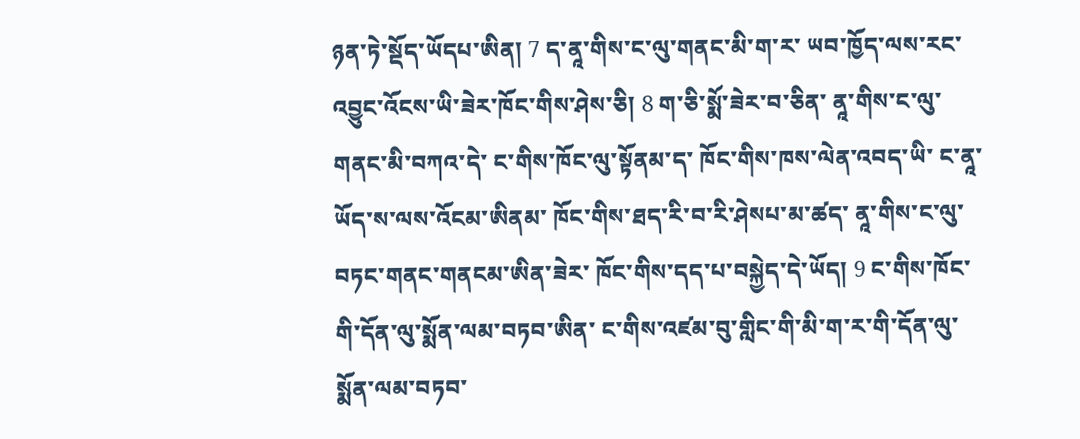ཉན་ཏེ་སྡོད་ཡོདཔ་ཨིན། 7 ད་ནཱ་གིས་ང་ལུ་གནང་མི་ག་ར་ ཡབ་ཁྱོད་ལས་རང་འབྱུང་འོངས་ཡི་ཟེར་ཁོང་གིས་ཤེས་ཅི། 8 ག་ཅི་སྨོ་ཟེར་བ་ཅིན་ ནཱ་གིས་ང་ལུ་གནང་མི་བཀའ་དེ་ ང་གིས་ཁོང་ལུ་སྟོནམ་ད་ ཁོང་གིས་ཁས་ལེན་འབད་ཡི་ ང་ནཱ་ཡོད་ས་ལས་འོངམ་ཨིནམ་ ཁོང་གིས་ཐད་རི་བ་རི་ཤེསཔ་མ་ཚད་ ནཱ་གིས་ང་ལུ་བཏང་གནང་གནངམ་ཨིན་ཟེར་ ཁོང་གིས་དད་པ་བསྐྱེད་དེ་ཡོད། 9 ང་གིས་ཁོང་གི་དོན་ལུ་སྨོན་ལམ་བཏབ་ཨིན་ ང་གིས་འཛམ་བུ་གླིང་གི་མི་ག་ར་གི་དོན་ལུ་སྨོན་ལམ་བཏབ་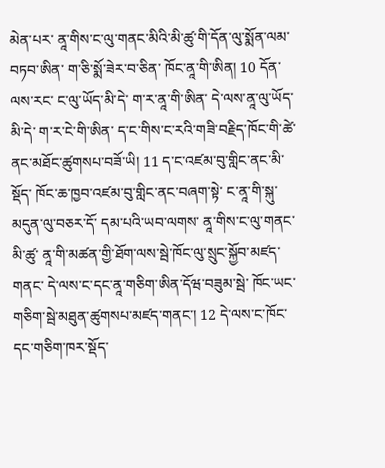མེན་པར་ ནཱ་གིས་ང་ལུ་གནང་མིའི་མི་ཚུ་གི་དོན་ལུ་སྨོན་ལམ་བཏབ་ཨིན་ ག་ཅི་སྨོ་ཟེར་བ་ཅིན་ ཁོང་ནཱ་གི་ཨིན། 10 དོན་ལས་རང་ ང་ལུ་ཡོད་མི་དེ་ ག་ར་ནཱ་གི་ཨིན་ དེ་ལས་ནཱ་ལུ་ཡོད་མི་དེ་ ག་ར་ངེ་གི་ཨིན་ ད་ང་གིས་ང་རའི་གཟི་བརྗིད་ཁོང་གི་ཚེ་ནང་མཐོང་ཚུགསཔ་བཟོ་ཡི། 11 ད་ང་འཛམ་བུ་གླིང་ནང་མི་སྡོད་ ཁོང་ཆ་ཁྱབ་འཛམ་བུ་གླིང་ནང་བཞག་སྟེ་ ང་ནཱ་གི་སྐུ་མདུན་ལུ་བཅར་དོ་ དམ་པའི་ཡབ་ལགས་ ནཱ་གིས་ང་ལུ་གནང་མི་ཚུ་ ནཱ་གི་མཚན་གྱི་ཐོག་ལས་སྦེ་ཁོང་ལུ་སྲུང་སྐྱོབ་མཛད་གནང་ དེ་ལས་ང་དང་ནཱ་གཅིག་ཨིན་དོཝ་བཟུམ་སྦེ་ ཁོང་ཡང་གཅིག་སྦེ་མཐུན་ཚུགསཔ་མཛད་གནང་། 12 དེ་ལས་ང་ཁོང་དང་གཅིག་ཁར་སྡོད་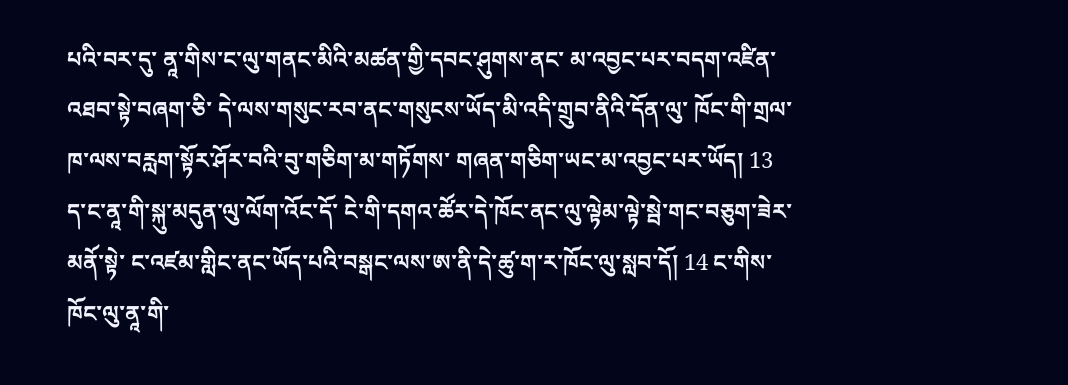པའི་བར་དུ་ ནཱ་གིས་ང་ལུ་གནང་མིའི་མཚན་གྱི་དབང་ཤུགས་ནང་ མ་འབྱང་པར་བདག་འཛིན་འཐབ་སྟེ་བཞག་ཅི་ དེ་ལས་གསུང་རབ་ནང་གསུངས་ཡོད་མི་འདི་གྲུབ་ནིའི་དོན་ལུ་ ཁོང་གི་གྲལ་ཁ་ལས་བརླག་སྟོར་ཤོར་བའི་བུ་གཅིག་མ་གཏོགས་ གཞན་གཅིག་ཡང་མ་འབྱང་པར་ཡོད། 13 ད་ང་ནཱ་གི་སྐུ་མདུན་ལུ་ལོག་འོང་དོ་ ངེ་གི་དགའ་ཚོར་དེ་ཁོང་ནང་ལུ་ལྟེམ་ལྟེ་སྦེ་གང་བཅུག་ཟེར་མནོ་སྟེ་ ང་འཛམ་གླིང་ནང་ཡོད་པའི་བསྒང་ལས་ཨ་ནི་དེ་ཚུ་ག་ར་ཁོང་ལུ་སླབ་དོ། 14 ང་གིས་ཁོང་ལུ་ནཱ་གི་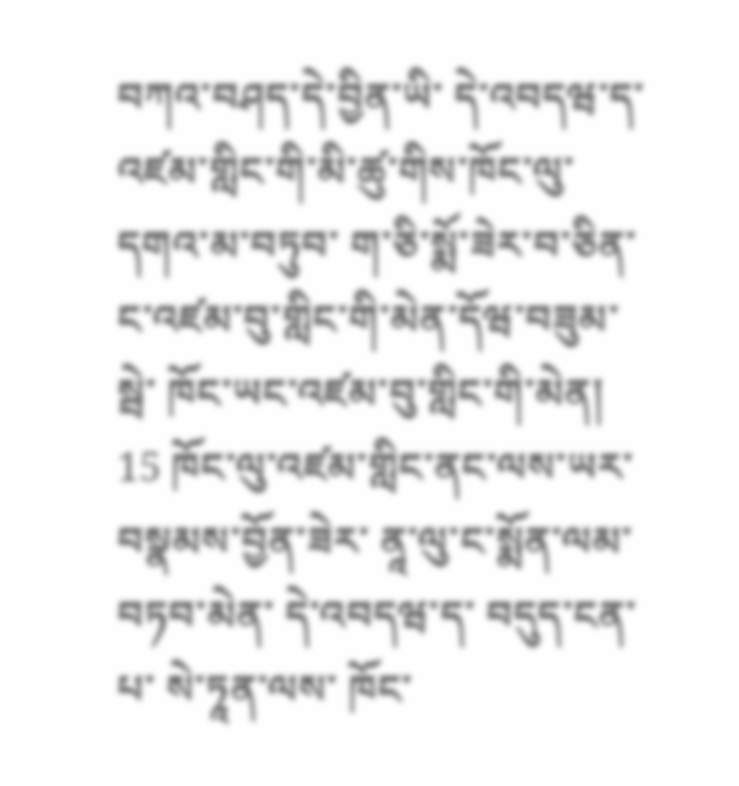བཀའ་བཤད་དེ་བྱིན་ཡི་ དེ་འབདཝ་ད་ འཛམ་གླིང་གི་མི་ཚུ་གིས་ཁོང་ལུ་དགའ་མ་བཏུབ་ ག་ཅི་སྨོ་ཟེར་བ་ཅིན་ ང་འཛམ་བུ་གླིང་གི་མེན་དོཝ་བཟུམ་སྦེ་ ཁོང་ཡང་འཛམ་བུ་གླིང་གི་མེན། 15 ཁོང་ལུ་འཛམ་གླིང་ནང་ལས་ཡར་བསྣམས་བྱོན་ཟེར་ ནཱ་ལུ་ང་སྨོན་ལམ་བཏབ་མེན་ དེ་འབདཝ་ད་ བདུད་ངན་པ་ སེ་ཏཱན་ལས་ ཁོང་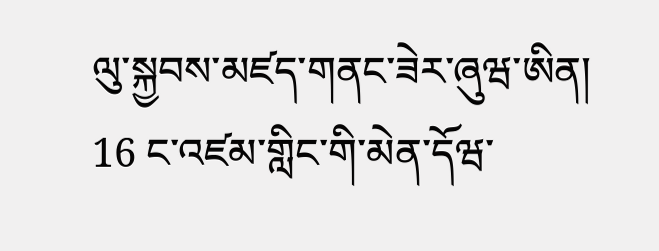ལུ་སྐྱབས་མཛད་གནང་ཟེར་ཞུཝ་ཨིན། 16 ང་འཛམ་གླིང་གི་མེན་དོཝ་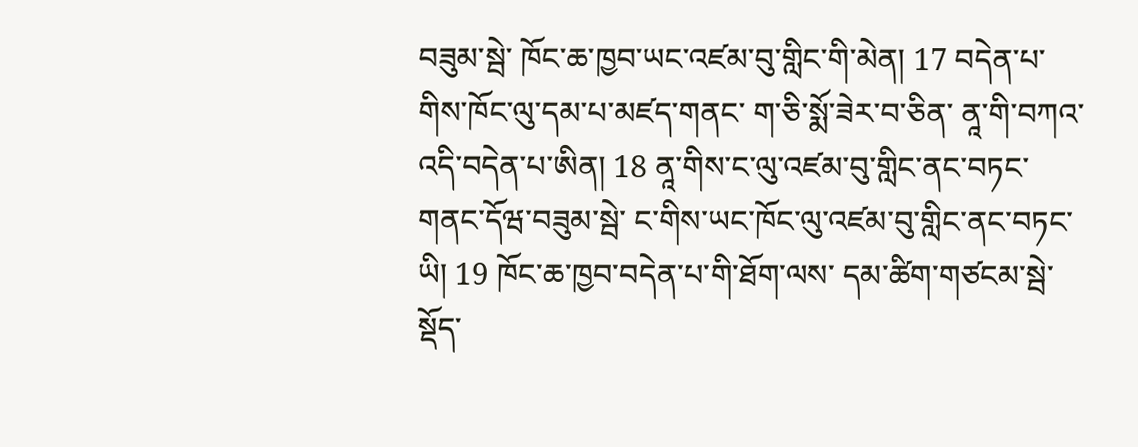བཟུམ་སྦེ་ ཁོང་ཆ་ཁྱབ་ཡང་འཛམ་བུ་གླིང་གི་མེན། 17 བདེན་པ་གིས་ཁོང་ལུ་དམ་པ་མཛད་གནང་ ག་ཅི་སྨོ་ཟེར་བ་ཅིན་ ནཱ་གི་བཀའ་འདི་བདེན་པ་ཨིན། 18 ནཱ་གིས་ང་ལུ་འཛམ་བུ་གླིང་ནང་བཏང་གནང་དོཝ་བཟུམ་སྦེ་ ང་གིས་ཡང་ཁོང་ལུ་འཛམ་བུ་གླིང་ནང་བཏང་ཡི། 19 ཁོང་ཆ་ཁྱབ་བདེན་པ་གི་ཐོག་ལས་ དམ་ཚིག་གཙངམ་སྦེ་སྡོད་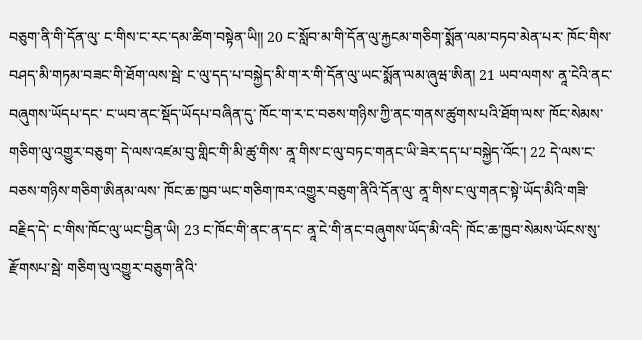བཅུག་ནི་གི་དོན་ལུ་ ང་གིས་ང་རང་དམ་ཚིག་བསྟེན་ཡི།། 20 ང་སློབ་མ་གི་དོན་ལུ་རྐྱངམ་གཅིག་སྨོན་ལམ་བཏབ་མེན་པར་ ཁོང་གིས་བཤད་མི་གཏམ་བཟང་གི་ཐོག་ལས་སྦེ་ ང་ལུ་དད་པ་བསྐྱེད་མི་ག་ར་གི་དོན་ལུ་ཡང་སྨོན་ལམ་ཞུཝ་ཨིན། 21 ཡབ་ལགས་ ནཱ་ངེའི་ནང་བཞུགས་ཡོདཔ་དང་ ང་ཡབ་ནང་སྡོད་ཡོདཔ་བཞིན་དུ་ ཁོང་ག་ར་ང་བཅས་གཉིས་ཀྱི་ནང་གནས་ཚུགས་པའི་ཐོག་ལས་ ཁོང་སེམས་གཅིག་ལུ་འགྱུར་བཅུག་ དེ་ལས་འཛམ་བུ་གླིང་གི་མི་ཚུ་གིས་ ནཱ་གིས་ང་ལུ་བཏང་གནང་ཡི་ཟེར་དད་པ་བསྐྱེད་འོང་། 22 དེ་ལས་ང་བཅས་གཉིས་གཅིག་ཨིནམ་ལས་ ཁོང་ཆ་ཁྱབ་ཡང་གཅིག་ཁར་འགྱུར་བཅུག་ནིའི་དོན་ལུ་ ནཱ་གིས་ང་ལུ་གནང་སྟེ་ཡོད་མིའི་གཟི་བརྗིད་དེ་ ང་གིས་ཁོང་ལུ་ཡང་བྱིན་ཡི། 23 ང་ཁོང་གི་ནང་ན་དང་ ནཱ་ངེ་གི་ནང་བཞུགས་ཡོད་མི་འདི་ ཁོང་ཆ་ཁྱབ་སེམས་ཡོངས་སུ་རྫོགསཔ་སྦེ་ གཅིག་ལུ་འགྱུར་བཅུག་ནིའི་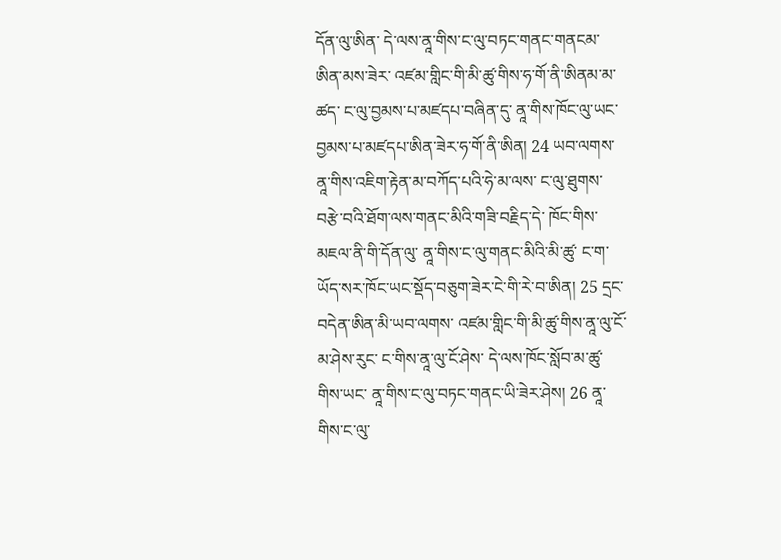དོན་ལུ་ཨིན་ དེ་ལས་ནཱ་གིས་ང་ལུ་བཏང་གནང་གནངམ་ཨིན་མས་ཟེར་ འཛམ་གླིང་གི་མི་ཚུ་གིས་ཧ་གོ་ནི་ཨིནམ་མ་ཚད་ ང་ལུ་བྱམས་པ་མཛདཔ་བཞིན་དུ་ ནཱ་གིས་ཁོང་ལུ་ཡང་བྱམས་པ་མཛདཔ་ཨིན་ཟེར་ཧ་གོ་ནི་ཨིན། 24 ཡབ་ལགས་ ནཱ་གིས་འཇིག་རྟེན་མ་བཀོད་པའི་ཧེ་མ་ལས་ ང་ལུ་ཐུགས་བརྩེ་བའི་ཐོག་ལས་གནང་མིའི་གཟི་བརྗིད་དེ་ ཁོང་གིས་མཇལ་ནི་གི་དོན་ལུ་ ནཱ་གིས་ང་ལུ་གནང་མིའི་མི་ཚུ་ ང་ག་ཡོད་སར་ཁོང་ཡང་སྡོད་བཅུག་ཟེར་ངེ་གི་རེ་བ་ཨིན། 25 དྲང་བདེན་ཨིན་མི་ཡབ་ལགས་ འཛམ་གླིང་གི་མི་ཚུ་གིས་ནཱ་ལུ་ངོ་མ་ཤེས་རུང་ ང་གིས་ནཱ་ལུ་ངོ་ཤེས་ དེ་ལས་ཁོང་སློབ་མ་ཚུ་གིས་ཡང་ ནཱ་གིས་ང་ལུ་བཏང་གནང་ཡི་ཟེར་ཤེས། 26 ནཱ་གིས་ང་ལུ་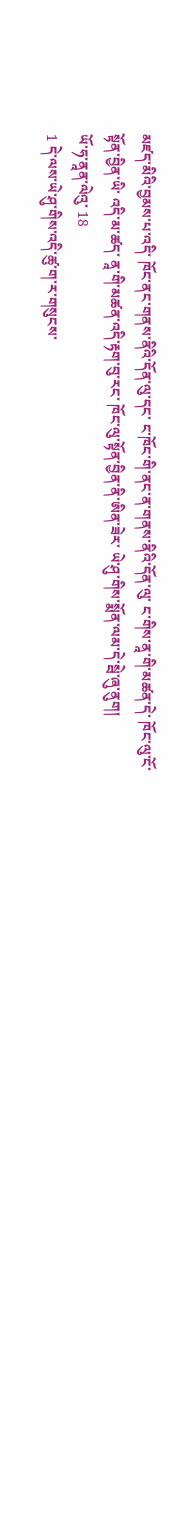མཛད་མིའི་བྱམས་པ་འདི་ ཁོང་ནང་གནས་ནིའི་དོན་ལུ་དང་ ང་ཁོང་གི་ནང་ན་གནས་ནིའི་དོན་ལུ་ ང་གིས་ནཱ་གི་མཚན་དེ་ ཁོང་ལུ་ངོ་སྟོན་བྱིན་ཡི་ འདི་མ་ཚད་ ནཱ་གི་མཚན་འདི་རྟག་བུ་རང་ ཁོང་ལུ་སྟོན་བྱིན་ནི་ཨིན་ཟེར་ ཡེ་ཤུ་གིས་སྨོན་ལམ་དེ་སྦེ་ཞུ་ནུག།
ཡོ་ཧ་ནཱན་ལེའུ་ 18
1 དེ་ལས་ཡེ་ཤུ་གིས་འདི་ཚུ་ག་ར་གསུངས་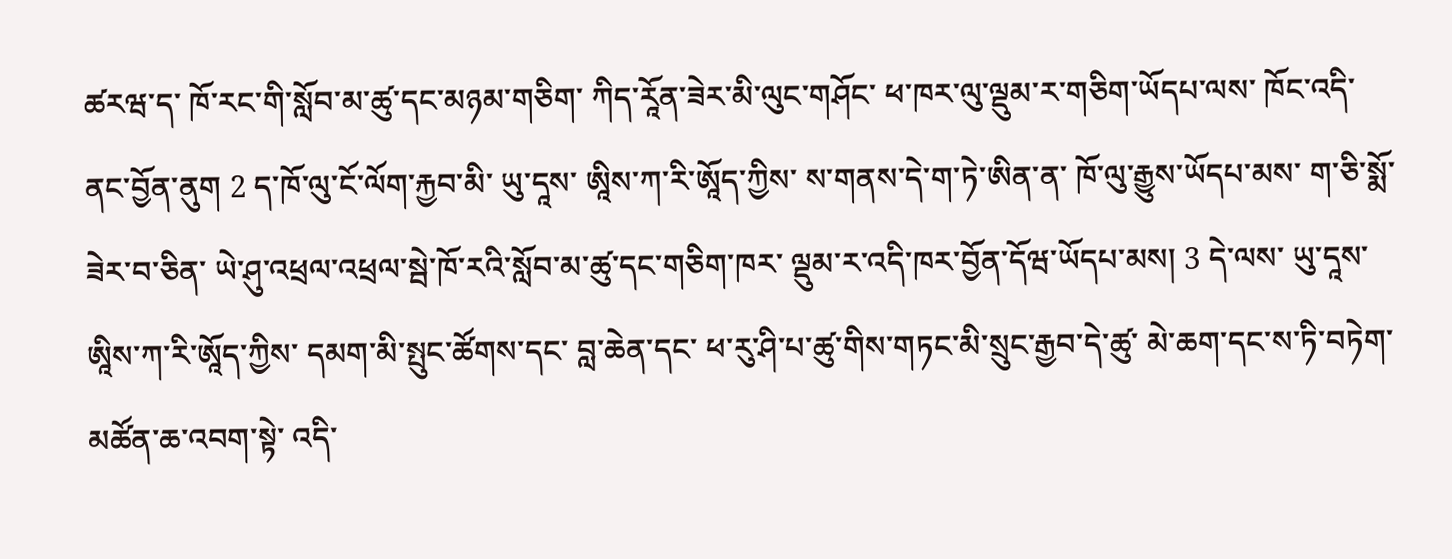ཚརཝ་ད་ ཁོ་རང་གི་སློབ་མ་ཚུ་དང་མཉམ་གཅིག་ ཀིད་རཱོན་ཟེར་མི་ལུང་གཤོང་ ཕ་ཁར་ལུ་ལྡུམ་ར་གཅིག་ཡོདཔ་ལས་ ཁོང་འདི་ནང་བྱོན་ནུག 2 ད་ཁོ་ལུ་ངོ་ལོག་རྐྱབ་མི་ ཡུ་དཱས་ ཨཱིས་ཀ་རི་ཨཱོད་ཀྱིས་ ས་གནས་དེ་ག་ཏེ་ཨིན་ན་ ཁོ་ལུ་རྒྱུས་ཡོདཔ་མས་ ག་ཅི་སྨོ་ཟེར་བ་ཅིན་ ཡེ་ཤུ་འཕྲལ་འཕྲལ་སྦེ་ཁོ་རའི་སློབ་མ་ཚུ་དང་གཅིག་ཁར་ ལྡུམ་ར་འདི་ཁར་བྱོན་དོཝ་ཡོདཔ་མས། 3 དེ་ལས་ ཡུ་དཱས་ ཨཱིས་ཀ་རི་ཨཱོད་ཀྱིས་ དམག་མི་སྤུང་ཚོགས་དང་ བླ་ཆེན་དང་ ཕ་རུ་ཤི་པ་ཚུ་གིས་གཏང་མི་སྲུང་རྒྱབ་དེ་ཚུ་ མེ་ཆག་དང་ས་ཏི་བཏེག་ མཚོན་ཆ་འབག་སྟེ་ འདི་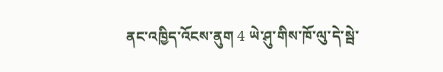ནང་འཁྱིད་འོངས་ནུག 4 ཡེ་ཤུ་གིས་ཁོ་ལུ་དེ་སྦེ་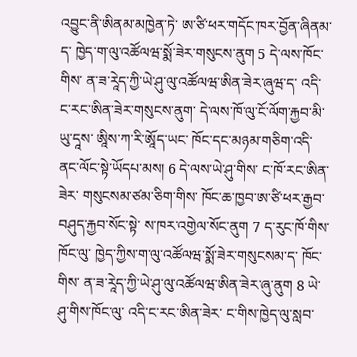འབྱུང་ནི་ཨིནམ་མཁྱེན་ཏེ་ ཨ་ཙི་ཕར་གདོང་ཁར་བྱོན་ཞིནམ་ད་ ཁྱེད་ག་ལུ་འཚོལཝ་སྨོ་ཟེར་གསུངས་ནུག 5 དེ་ལས་ཁོང་གིས་ ན་ཟ་རཱེད་ཀྱི་ཡེ་ཤུ་ལུ་འཚོལཝ་ཨིན་ཟེར་ཞུཝ་ད་ འདི་ང་རང་ཨིན་ཟེར་གསུངས་ནུག་ དེ་ལས་ཁོ་ལུ་ངོ་ལོག་རྐྱབ་མི་ ཡུ་དཱས་ ཨཱིས་ཀ་རི་ཨཱོད་ཡང་ ཁོང་དང་མཉམ་གཅིག་འདི་ནང་ལོང་སྟེ་ཡོདཔ་མས། 6 དེ་ལས་ཡེ་ཤུ་གིས་ ང་ཁོ་རང་ཨིན་ཟེར་ གསུངསམ་ཙམ་ཅིག་གིས་ ཁོང་ཆ་ཁྱབ་ཨ་ཙི་ཕར་རྒྱབ་བཤུད་རྐྱབ་སོང་སྟེ་ ས་ཁར་འགྱེལ་སོང་ནུག 7 ད་རུང་ཁོ་གིས་ཁོང་ལུ་ ཁྱེད་ཀྱིས་ག་ལུ་འཚོལཝ་སྨོ་ཟེར་གསུངསམ་ད་ ཁོང་གིས་ ན་ཟ་རཱེད་ཀྱི་ཡེ་ཤུ་ལུ་འཚོལཝ་ཨིན་ཟེར་ཞུ་ནུག 8 ཡེ་ཤུ་གིས་ཁོང་ལུ་ འདི་ང་རང་ཨིན་ཟེར་ ང་གིས་ཁྱེད་ལུ་སླབ་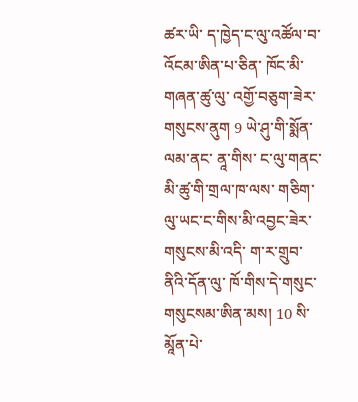ཚར་ཡི་ ད་ཁྱེད་ང་ལུ་འཚོལ་བ་འོངམ་ཨིན་པ་ཅིན་ ཁོང་མི་གཞན་ཚུ་ལུ་ འགྱོ་བཅུག་ཟེར་གསུངས་ནུག 9 ཡེ་ཤུ་གི་སྨོན་ལམ་ནང་ ནཱ་གིས་ ང་ལུ་གནང་མི་ཚུ་གི་གྲལ་ཁ་ལས་ གཅིག་ལུ་ཡང་ང་གིས་མི་འབྱང་ཟེར་ གསུངས་མི་འདི་ ག་ར་གྲུབ་ནིའི་དོན་ལུ་ ཁོ་གིས་དེ་གསུང་གསུངསམ་ཨིན་མས། 10 སི་མཱོན་པེ་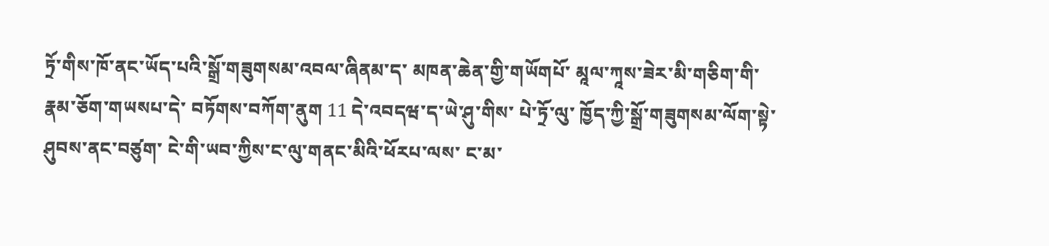ཏྲོ་གིས་ཁོ་ནང་ཡོད་པའི་སྒྲོ་གཟུགསམ་འབལ་ཞིནམ་ད་ མཁན་ཆེན་གྱི་གཡོགཔོ་ མཱལ་ཀཱས་ཟེར་མི་གཅིག་གི་རྣམ་ཅོག་གཡསཔ་དེ་ བཏོགས་བཀོག་ནུག 11 དེ་འབདཝ་ད་ཡེ་ཤུ་གིས་ པེ་ཏྲོ་ལུ་ ཁྱོད་ཀྱི་སྒྲོ་གཟུགསམ་ལོག་སྟེ་ཤུབས་ནང་བཙུག་ ངེ་གི་ཡབ་ཀྱིས་ང་ལུ་གནང་མིའི་ཕོརཔ་ལས་ ང་མ་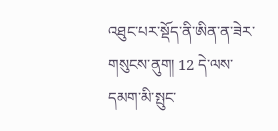འཐུང་པར་སྡོད་ནི་ཨིན་ན་ཟེར་གསུངས་ནུག། 12 དེ་ལས་དམག་མི་སྤུང་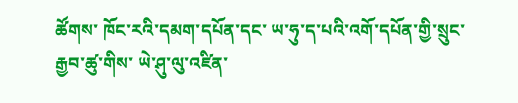ཚོགས་ ཁོང་རའི་དམག་དཔོན་དང་ ཡ་ཧུ་ད་པའི་འགོ་དཔོན་གྱི་སྲུང་རྒྱབ་ཚུ་གིས་ ཡེ་ཤུ་ལུ་འཛིན་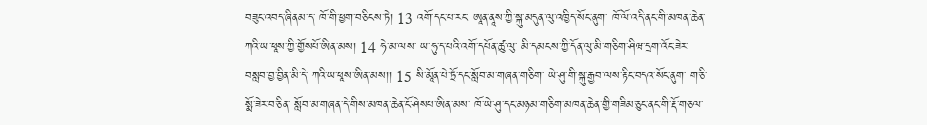བཟུང་འབད་ཞིནམ་ད་ ཁོ་གི་ཕྱག་བཅིངས་ཏེ། 13 འགོ་དང་པ་རང་ ཨཱན་ནཱས་ཀྱི་སྐུ་མདུན་ལུ་འཁྱིད་སོང་ནུག་ ཁོ་ལོ་འདི་ནང་གི་མཁན་ཆེན་ ཀའི་ཡ་ཕཱས་ཀྱི་གྱོསཔོ་ཨིན་མས། 14 ཧེ་མ་ལས་ ཡ་ཧུ་ད་པའི་འགོ་དཔོན་ཚུ་ལུ་ མི་དམངས་ཀྱི་དོན་ལུ་མི་གཅིག་ཤིཝ་དྲག་འོང་ཟེར་བསླབ་བྱ་བྱིན་མི་དེ་ ཀའི་ཡ་ཕཱས་ཨིན་མས།། 15 སི་མཱོན་པེ་ཏྲོ་དང་སློབ་མ་གཞན་གཅིག་ ཡེ་ཤུ་གི་སྐུ་རྒྱབ་ལས་རྟིང་བདའ་སོང་ནུག་ ག་ཅི་སྨོ་ཟེར་བ་ཅིན་ སློབ་མ་གཞན་དེ་གིས་མཁན་ཆེན་ངོ་ཤེསཔ་ཨིན་མས་ ཁོ་ཡེ་ཤུ་དང་མཉམ་གཅིག་མཁན་ཆེན་གྱི་གཟིམ་ཅུང་ནང་གི་རྡོ་གཅལ་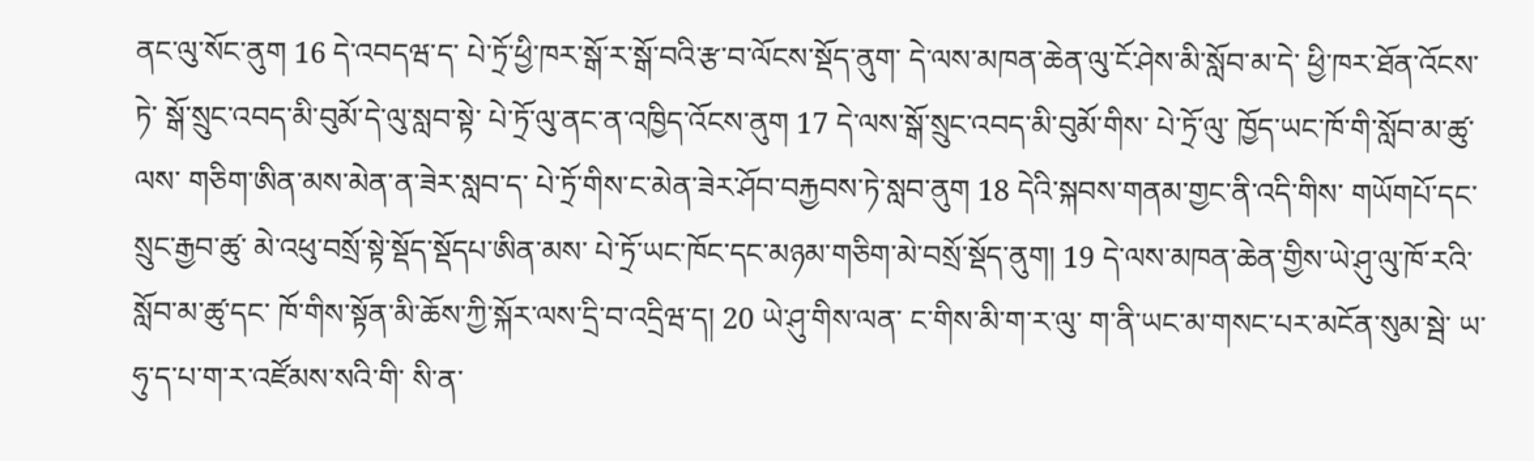ནང་ལུ་སོང་ནུག 16 དེ་འབདཝ་ད་ པེ་ཏྲོ་ཕྱི་ཁར་སྒོ་ར་སྒོ་བའི་རྩ་བ་ལོངས་སྡོད་ནུག་ དེ་ལས་མཁན་ཆེན་ལུ་ངོ་ཤེས་མི་སློབ་མ་དེ་ ཕྱི་ཁར་ཐོན་འོངས་ཏེ་ སྒོ་སྲུང་འབད་མི་བུམོ་དེ་ལུ་སླབ་སྟེ་ པེ་ཏྲོ་ལུ་ནང་ན་འཁྱིད་འོངས་ནུག 17 དེ་ལས་སྒོ་སྲུང་འབད་མི་བུམོ་གིས་ པེ་ཏྲོ་ལུ་ ཁྱོད་ཡང་ཁོ་གི་སློབ་མ་ཚུ་ལས་ གཅིག་ཨིན་མས་མེན་ན་ཟེར་སླབ་ད་ པེ་ཏྲོ་གིས་ང་མེན་ཟེར་ཤོབ་བརྐྱབས་ཏེ་སླབ་ནུག 18 དེའི་སྐབས་གནམ་གྱང་ནི་འདི་གིས་ གཡོགཔོ་དང་སྲུང་རྒྱབ་ཚུ་ མེ་འཕུ་བསྲོ་སྟེ་སྡོད་སྡོདཔ་ཨིན་མས་ པེ་ཏྲོ་ཡང་ཁོང་དང་མཉམ་གཅིག་མེ་བསྲོ་སྡོད་ནུག། 19 དེ་ལས་མཁན་ཆེན་གྱིས་ཡེ་ཤུ་ལུ་ཁོ་རའི་སློབ་མ་ཚུ་དང་ ཁོ་གིས་སྟོན་མི་ཆོས་ཀྱི་སྐོར་ལས་དྲི་བ་འདྲིཝ་ད། 20 ཡེ་ཤུ་གིས་ལན་ ང་གིས་མི་ག་ར་ལུ་ ག་ནི་ཡང་མ་གསང་པར་མངོན་སུམ་སྦེ་ ཡ་ཧུ་ད་པ་ག་ར་འཛོམས་སའི་གི་ སི་ན་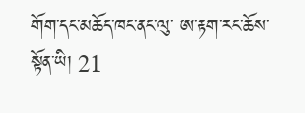གོག་དང་མཆོད་ཁང་ནང་ལུ་ ཨ་རྟག་རང་ཆོས་སྟོན་ཡི། 21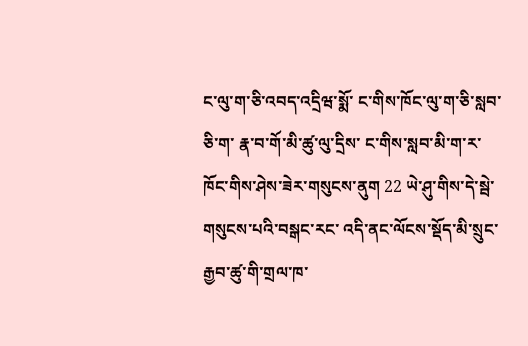ང་ལུ་ག་ཅི་འབད་འདྲིཝ་སྨོ་ ང་གིས་ཁོང་ལུ་ག་ཅི་སླབ་ཅི་ག་ རྣ་བ་གོ་མི་ཚུ་ལུ་དྲིས་ ང་གིས་སླབ་མི་ག་ར་ཁོང་གིས་ཤེས་ཟེར་གསུངས་ནུག 22 ཡེ་ཤུ་གིས་དེ་སྦེ་གསུངས་པའི་བསྒང་རང་ འདི་ནང་ལོངས་སྡོད་མི་སྲུང་རྒྱབ་ཚུ་གི་གྲལ་ཁ་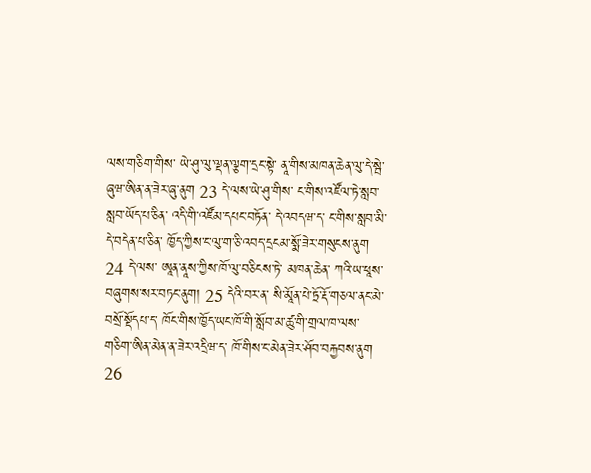ལས་གཅིག་གིས་ ཡེ་ཤུ་ལུ་ལྡན་ལྕག་དྲང་སྟེ་ ནཱ་གིས་མཁན་ཆེན་ལུ་དེ་སྦེ་ཞུཝ་ཨིན་ན་ཟེར་ཞུ་ནུག 23 དེ་ལས་ཡེ་ཤུ་གིས་ ང་གིས་འཛོལ་ཏེ་སླབ་སླབ་ཡོད་པ་ཅིན་ འདི་གི་འཛོམ་དཔང་བཏོན་ དེ་འབདཝ་ད་ ང་གིས་སླབ་མི་དེ་བདེན་པ་ཅིན་ ཁྱོད་ཀྱིས་ང་ལུ་ག་ཅི་འབད་དྲངམ་སྨོ་ཟེར་གསུངས་ནུག 24 དེ་ལས་ ཨཱན་ནཱས་ཀྱིས་ཁོ་ལུ་བཅིངས་ཏེ་ མཁན་ཆེན་ ཀའི་ཡ་ཕཱས་བཞུགས་སར་བཏང་ནུག། 25 དེའི་བར་ན་ སི་མཱོན་པེ་ཏྲོ་རྡོ་གཅལ་ནང་མེ་བསྲོ་སྡོདཔ་ད་ ཁོང་གིས་ཁྱོད་ཡང་ཁོ་གི་སློབ་མ་ཚུ་གི་གྲལ་ཁ་ལས་གཅིག་ཨིན་མེན་ན་ཟེར་འདྲིཝ་ད་ ཁོ་གིས་ང་མེན་ཟེར་ཤོབ་བརྐྱབས་ནུག 26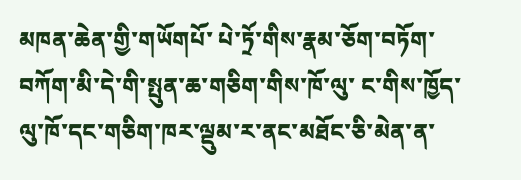མཁན་ཆེན་གྱི་གཡོགཔོ་ པེ་ཏྲོ་གིས་རྣམ་ཅོག་བཏོག་བཀོག་མི་དེ་གི་སྤུན་ཆ་གཅིག་གིས་ཁོ་ལུ་ ང་གིས་ཁྱོད་ལུ་ཁོ་དང་གཅིག་ཁར་ལྡུམ་ར་ནང་མཐོང་ཅི་མེན་ན་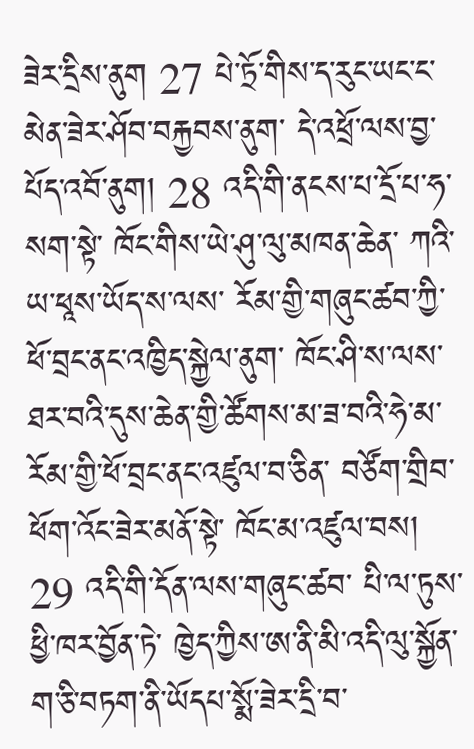ཟེར་དྲིས་ནུག 27 པེ་ཏྲོ་གིས་ད་རུང་ཡང་ང་མེན་ཟེར་ཤོབ་བརྐྱབས་ནུག་ དེ་འཕྲོ་ལས་བྱ་པོད་འབོ་ནུག། 28 འདི་གི་ནངས་པ་དྲོ་པ་ཧ་སག་སྟེ་ ཁོང་གིས་ཡེ་ཤུ་ལུ་མཁན་ཆེན་ ཀའི་ཡ་ཕཱས་ཡོད་ས་ལས་ རོམ་གྱི་གཞུང་ཚབ་ཀྱི་ཕོ་བྲང་ནང་འཁྱིད་སྐྱེལ་ནུག་ ཁོང་ཤི་ས་ལས་ཐར་བའི་དུས་ཆེན་གྱི་ཚོགས་མ་ཟ་བའི་ཧེ་མ་ རོམ་གྱི་ཕོ་བྲང་ནང་འཛུལ་བ་ཅིན་ བཙོག་གྲིབ་ཕོག་འོང་ཟེར་མནོ་སྟེ་ ཁོང་མ་འཛུལ་བས། 29 འདི་གི་དོན་ལས་གཞུང་ཚབ་ པི་ལ་ཏུས་ཕྱི་ཁར་བྱོན་ཏེ་ ཁྱེད་ཀྱིས་ཨ་ནི་མི་འདི་ལུ་སྐྱོན་ག་ཅི་བཏག་ནི་ཡོདཔ་སྨོ་ཟེར་དྲི་བ་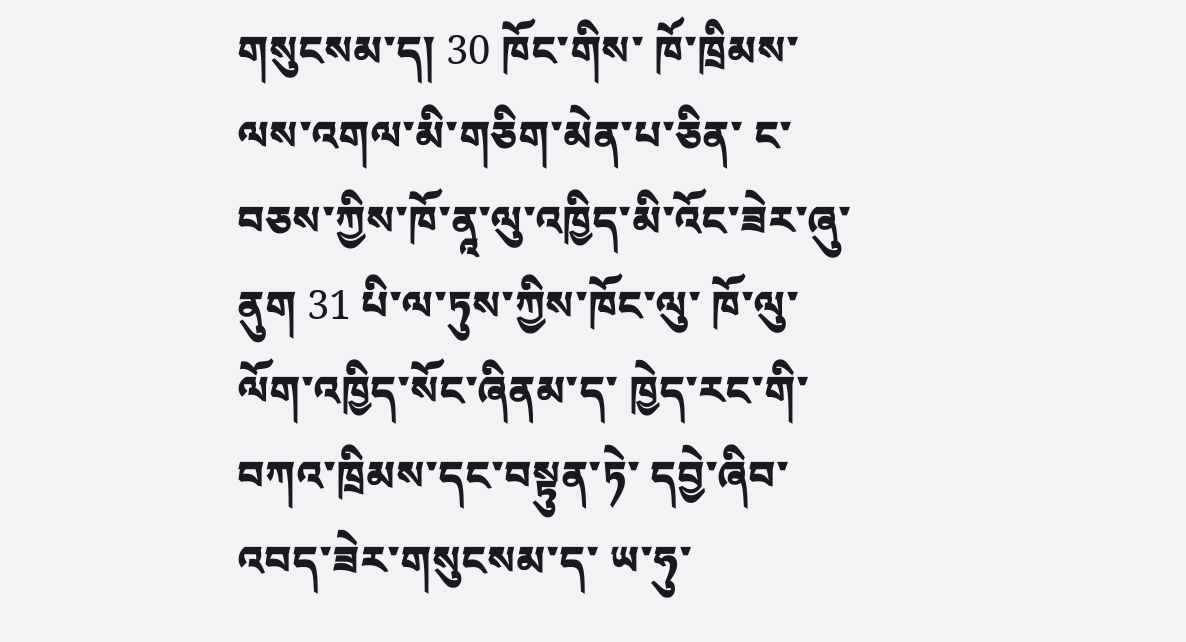གསུངསམ་ད། 30 ཁོང་གིས་ ཁོ་ཁྲིམས་ལས་འགལ་མི་གཅིག་མེན་པ་ཅིན་ ང་བཅས་ཀྱིས་ཁོ་ནཱ་ལུ་འཁྱིད་མི་འོང་ཟེར་ཞུ་ནུག 31 པི་ལ་ཏུས་ཀྱིས་ཁོང་ལུ་ ཁོ་ལུ་ལོག་འཁྱིད་སོང་ཞིནམ་ད་ ཁྱེད་རང་གི་བཀའ་ཁྲིམས་དང་བསྟུན་ཏེ་ དབྱེ་ཞིབ་འབད་ཟེར་གསུངསམ་ད་ ཡ་ཧུ་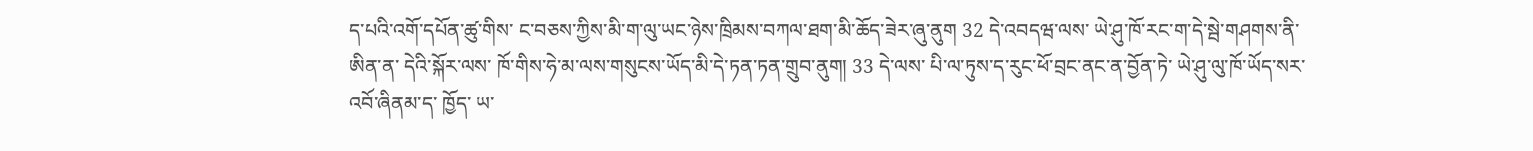ད་པའི་འགོ་དཔོན་ཚུ་གིས་ ང་བཅས་ཀྱིས་མི་ག་ལུ་ཡང་ཉེས་ཁྲིམས་བཀལ་ཐག་མི་ཆོད་ཟེར་ཞུ་ནུག 32 དེ་འབདཝ་ལས་ ཡེ་ཤུ་ཁོ་རང་ག་དེ་སྦེ་གཤགས་ནི་ཨིན་ན་ དེའི་སྐོར་ལས་ ཁོ་གིས་ཧེ་མ་ལས་གསུངས་ཡོད་མི་དེ་ཏན་ཏན་གྲུབ་ནུག། 33 དེ་ལས་ པི་ལ་ཏུས་ད་རུང་ཕོ་བྲང་ནང་ན་བྱོན་ཏེ་ ཡེ་ཤུ་ལུ་ཁོ་ཡོད་སར་འབོ་ཞིནམ་ད་ ཁྱོད་ ཡ་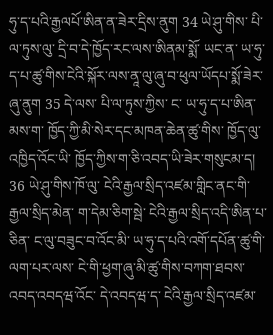ཧུ་ད་པའི་རྒྱལཔོ་ཨིན་ན་ཟེར་དྲིས་ནུག 34 ཡེ་ཤུ་གིས་ པི་ལ་ཏུས་ལུ་ དྲི་བ་དེ་ཁྱོད་རང་ལས་ཨིནམ་སྨོ་ ཡང་ན་ ཡ་ཧུ་ད་པ་ཚུ་གིས་ངེའི་སྐོར་ལས་ནཱ་ལུ་ཞུ་བ་ཕུལ་ཡོདཔ་སྨོ་ཟེར་ཞུ་ནུག 35 དེ་ལས་ པི་ལ་ཏུས་ཀྱིས་ ང་ ཡ་ཧུ་ད་པ་ཨིན་མས་ག་ ཁྱོད་ཀྱི་མི་སེར་དང་མཁན་ཆེན་ཚུ་གིས་ ཁྱོད་ལུ་འཁྱིད་འོང་ཡི་ ཁྱོད་ཀྱིས་ག་ཅི་འབད་ཡི་ཟེར་གསུངམ་ད། 36 ཡེ་ཤུ་གིས་ཁོ་ལུ་ ངེའི་རྒྱལ་སྲིད་འཛམ་གླིང་ནང་གི་རྒྱལ་སྲིད་མེན་ ག་དེམ་ཅིག་སྦེ་ ངེའི་རྒྱལ་སྲིད་འདི་ཨིན་པ་ཅིན་ ང་ལུ་བཟུང་བ་འོང་མི་ ཡ་ཧུ་ད་པའི་འགོ་དཔོན་ཚུ་གི་ལག་པར་ལས་ ངེ་གི་ཕྱག་ཞུ་མི་ཚུ་གིས་བཀག་ཐབས་འབད་འབདཝ་འོང་ དེ་འབདཝ་ད་ ངེའི་རྒྱལ་སྲིད་འཛམ་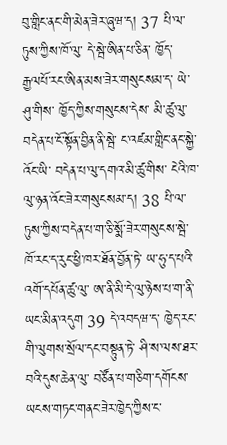བུ་གླིང་ནང་གི་མེན་ཟེར་ཞུཝ་ད། 37 པི་ལ་ཏུས་ཀྱིས་ཁོ་ལུ་ དེ་སྦེ་ཨིན་པ་ཅིན་ ཁྱོད་རྒྱལཔོ་རང་ཨིན་མས་ཟེར་གསུངསམ་ད་ ཡེ་ཤུ་གིས་ ཁྱོད་ཀྱིས་གསུངས་དེས་ མི་ཚུ་ལུ་བདེན་པ་ངོ་སྟོན་བྱིན་ནི་སྦེ་ ང་འཛམ་གླིང་ནང་སྐྱེ་འོང་ཡི་ བདེན་པ་ལུ་དགའ་མི་ཚུ་གིས་ ངེའི་ཁ་ལུ་ཉན་འོང་ཟེར་གསུངསམ་ད། 38 པི་ལ་ཏུས་ཀྱིས་བདེན་པ་ག་ཅི་སྨོ་ཟེར་གསུངས་སྦེ་ ཁོ་རང་ད་རུང་ཕྱི་ཁར་ཐོན་བྱོན་ཏེ་ ཡ་ཧུ་ད་པའི་འགོ་དཔོན་ཚུ་ལུ་ ཨ་ནི་མི་དེ་ལུ་ཉེས་པ་ག་ནི་ཡང་མིན་འདུག 39 དེ་འབདཝ་ད་ ཁྱེད་རང་གི་ལུགས་སྲོལ་དང་བསྟུན་ཏེ་ ཤི་ས་ལས་ཐར་བའི་དུས་ཆེན་ལུ་ བཙོན་པ་གཅིག་དགོངས་ཡངས་གཏང་གནང་ཟེར་ཁྱེད་ཀྱིས་ང་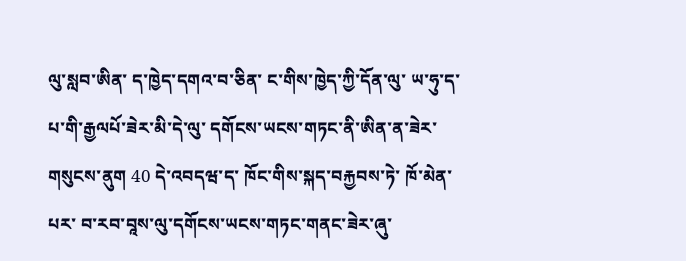ལུ་སླབ་ཨིན་ ད་ཁྱེད་དགའ་བ་ཅིན་ ང་གིས་ཁྱེད་ཀྱི་དོན་ལུ་ ཡ་ཧུ་ད་པ་གི་རྒྱལཔོ་ཟེར་མི་དེ་ལུ་ དགོངས་ཡངས་གཏང་ནི་ཨིན་ན་ཟེར་གསུངས་ནུག 40 དེ་འབདཝ་ད་ ཁོང་གིས་སྐད་བརྐྱབས་ཏེ་ ཁོ་མེན་པར་ བ་རབ་བཱས་ལུ་དགོངས་ཡངས་གཏང་གནང་ཟེར་ཞུ་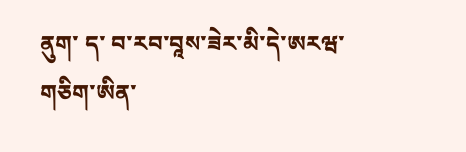ནུག་ ད་ བ་རབ་བཱས་ཟེར་མི་དེ་ཨརཝ་གཅིག་ཨིན་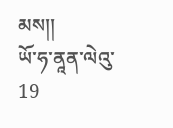མས།།
ཡོ་ཧ་ནཱན་ལེའུ་ 19